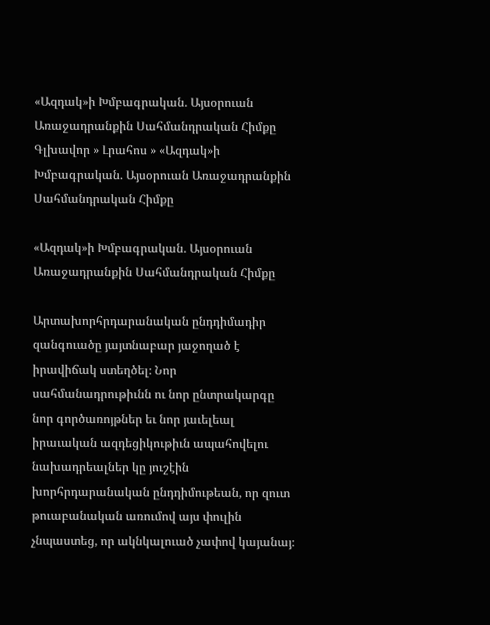«Ազդակ»ի Խմբագրական. Այսօրուան Առաջադրանքին Սահմանդրական Հիմքը
Գլխավոր » Լրահոս » «Ազդակ»ի Խմբագրական. Այսօրուան Առաջադրանքին Սահմանդրական Հիմքը

«Ազդակ»ի Խմբագրական. Այսօրուան Առաջադրանքին Սահմանդրական Հիմքը

Արտախորհրդարանական ընդդիմադիր զանգուածը յայտնաբար յաջողած է իրավիճակ ստեղծել։ Նոր սահմանադրութիւնն ու նոր ընտրակարգը նոր գործառոյթներ եւ նոր յաւելեալ իրաւական ազդեցիկութիւն ապահովելու նախադրեալներ կը յուշէին խորհրդարանական ընդդիմութեան, որ զուտ թուաբանական առումով այս փուլին չնպաստեց, որ ակնկալուած չափով կայանայ։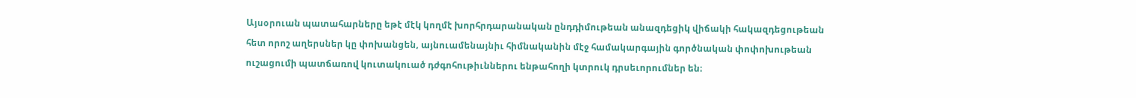Այսօրուան պատահարները եթէ մէկ կողմէ խորհրդարանական ընդդիմութեան անազդեցիկ վիճակի հակազդեցութեան հետ որոշ աղերսներ կը փոխանցեն, այնուամենայնիւ հիմնականին մէջ համակարգային գործնական փոփոխութեան ուշացումի պատճառով կուտակուած դժգոհութիւններու ենթահողի կտրուկ դրսեւորումներ են։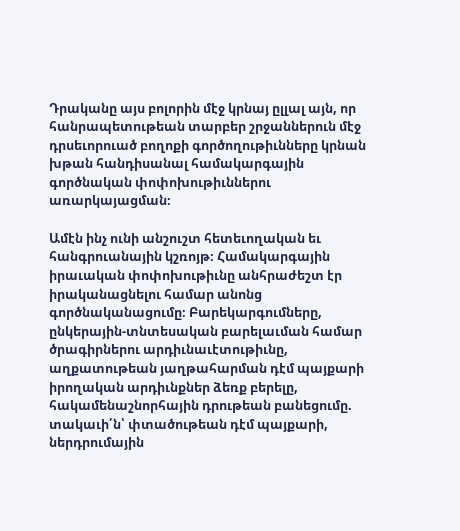Դրականը այս բոլորին մէջ կրնայ ըլլալ այն, որ հանրապետութեան տարբեր շրջաններուն մէջ դրսեւորուած բողոքի գործողութիւնները կրնան խթան հանդիսանալ համակարգային գործնական փոփոխութիւններու առարկայացման։

Ամէն ինչ ունի անշուշտ հետեւողական եւ հանգրուանային կշռոյթ։ Համակարգային իրաւական փոփոխութիւնը անհրաժեշտ էր իրականացնելու համար անոնց գործնականացումը։ Բարեկարգումները, ընկերային-տնտեսական բարելաւման համար ծրագիրներու արդիւնաւէտութիւնը, աղքատութեան յաղթահարման դէմ պայքարի իրողական արդիւնքներ ձեռք բերելը, հակամենաշնորհային դրութեան բանեցումը. տակաւի՛ն՝ փտածութեան դէմ պայքարի, ներդրումային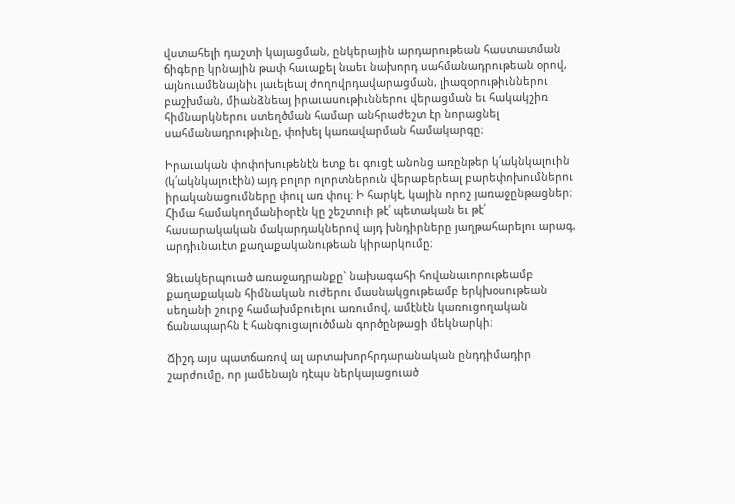վստահելի դաշտի կայացման, ընկերային արդարութեան հաստատման ճիգերը կրնային թափ հաւաքել նաեւ նախորդ սահմանադրութեան օրով, այնուամենայնիւ յաւելեալ ժողովրդավարացման, լիազօրութիւններու բաշխման, միանձնեայ իրաւասութիւններու վերացման եւ հակակշիռ հիմնարկներու ստեղծման համար անհրաժեշտ էր նորացնել սահմանադրութիւնը, փոխել կառավարման համակարգը։

Իրաւական փոփոխութենէն ետք եւ գուցէ անոնց առընթեր կ՛ակնկալուին (կ՛ակնկալուէին) այդ բոլոր ոլորտներուն վերաբերեալ բարեփոխումներու իրականացումները փուլ առ փուլ։ Ի հարկէ, կային որոշ յառաջընթացներ։ Հիմա համակողմանիօրէն կը շեշտուի թէ՛ պետական եւ թէ՛ հասարակական մակարդակներով այդ խնդիրները յաղթահարելու արագ, արդիւնաւէտ քաղաքականութեան կիրարկումը։

Ձեւակերպուած առաջադրանքը` նախագահի հովանաւորութեամբ քաղաքական հիմնական ուժերու մասնակցութեամբ երկխօսութեան սեղանի շուրջ համախմբուելու առումով, ամէնէն կառուցողական ճանապարհն է հանգուցալուծման գործընթացի մեկնարկի։

Ճիշդ այս պատճառով ալ արտախորհրդարանական ընդդիմադիր շարժումը, որ յամենայն դէպս ներկայացուած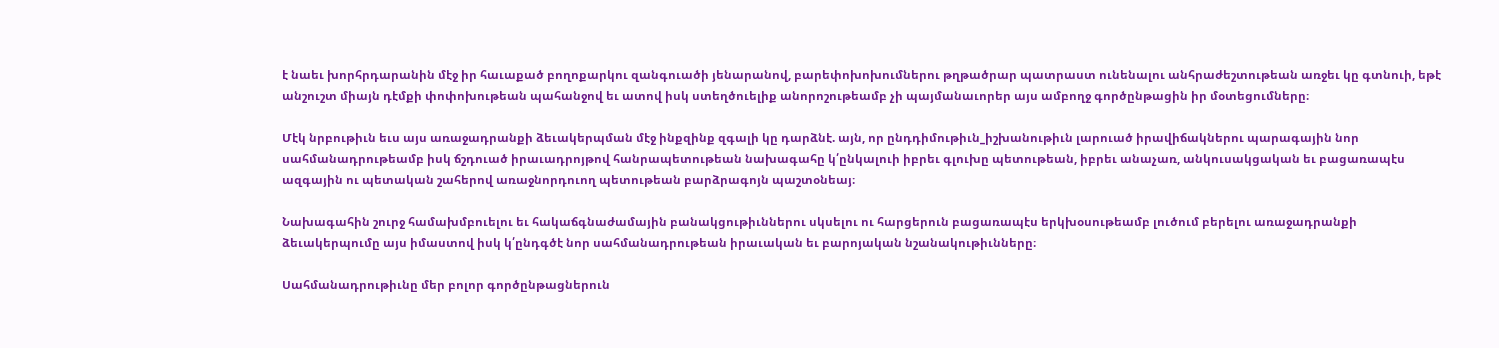է նաեւ խորհրդարանին մէջ իր հաւաքած բողոքարկու զանգուածի յենարանով, բարեփոխոխումներու թղթածրար պատրաստ ունենալու անհրաժեշտութեան առջեւ կը գտնուի, եթէ անշուշտ միայն դէմքի փոփոխութեան պահանջով եւ ատով իսկ ստեղծուելիք անորոշութեամբ չի պայմանաւորեր այս ամբողջ գործընթացին իր մօտեցումները։

Մէկ նրբութիւն եւս այս առաջադրանքի ձեւակերպման մէջ ինքզինք զգալի կը դարձնէ. այն, որ ընդդիմութիւն_իշխանութիւն լարուած իրավիճակներու պարագային նոր սահմանադրութեամբ իսկ ճշդուած իրաւադրոյթով հանրապետութեան նախագահը կ՛ընկալուի իբրեւ գլուխը պետութեան, իբրեւ անաչառ, անկուսակցական եւ բացառապէս ազգային ու պետական շահերով առաջնորդուող պետութեան բարձրագոյն պաշտօնեայ։

Նախագահին շուրջ համախմբուելու եւ հակաճգնաժամային բանակցութիւններու սկսելու ու հարցերուն բացառապէս երկխօսութեամբ լուծում բերելու առաջադրանքի ձեւակերպումը այս իմաստով իսկ կ՛ընդգծէ նոր սահմանադրութեան իրաւական եւ բարոյական նշանակութիւնները։

Սահմանադրութիւնը մեր բոլոր գործընթացներուն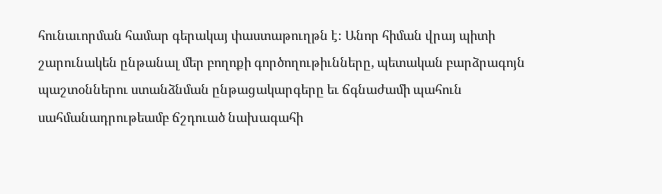հունաւորման համար գերակայ փաստաթուղթն է։ Անոր հիման վրայ պիտի շարունակեն ընթանալ մեր բողոքի գործողութիւնները, պետական բարձրագոյն պաշտօններու ստանձնման ընթացակարգերը եւ ճգնաժամի պահուն սահմանադրութեամբ ճշդուած նախագահի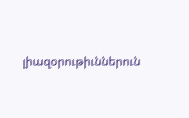լիազօրութիւններուն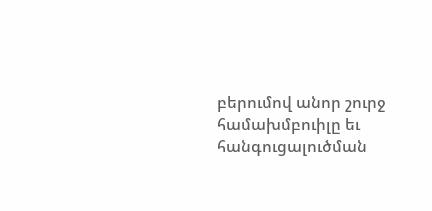բերումով անոր շուրջ համախմբուիլը եւ հանգուցալուծման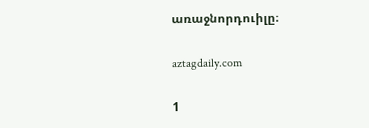առաջնորդուիլը։

aztagdaily.com

1